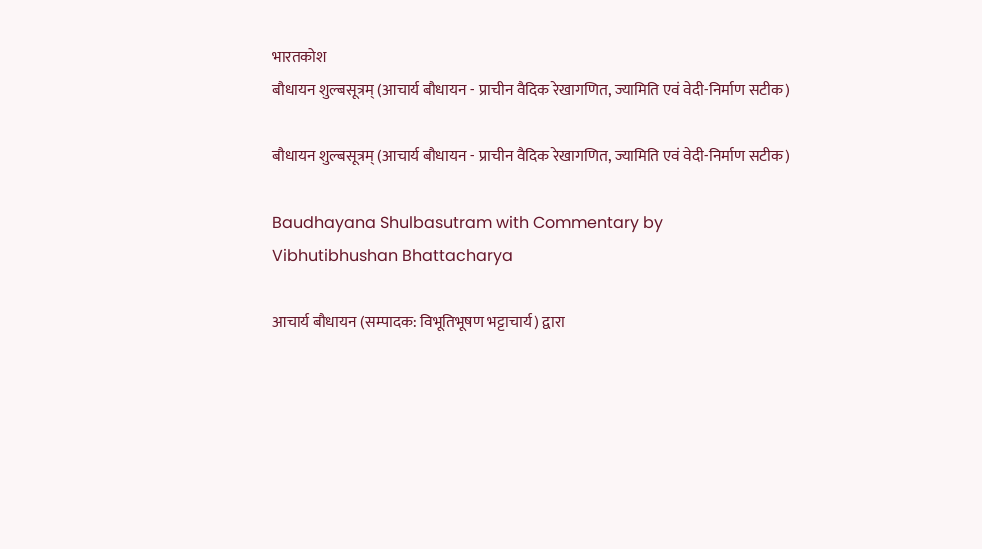भारतकोश
बौधायन शुल्बसूत्रम् (आचार्य बौधायन - प्राचीन वैदिक रेखागणित, ज्यामिति एवं वेदी-निर्माण सटीक)

बौधायन शुल्बसूत्रम् (आचार्य बौधायन - प्राचीन वैदिक रेखागणित, ज्यामिति एवं वेदी-निर्माण सटीक)

Baudhayana Shulbasutram with Commentary by Vibhutibhushan Bhattacharya

आचार्य बौधायन (सम्पादक: विभूतिभूषण भट्टाचार्य) द्वारा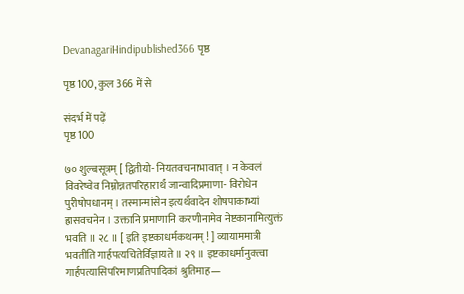DevanagariHindipublished366 पृष्ठ

पृष्ठ 100, कुल 366 में से

संदर्भ में पढ़ें
पृष्ठ 100

७० शुल्बसूत्रम् [ द्वितीयो- नियतवचनाभावात् । न केवलं विवरेष्वेव निम्नोन्नतपरिहारार्थं जान्वादिप्रमाणा- विरोधेन पुरीषोपधानम् । तस्मान्मांसेन इत्यर्थवादेन शोषपाकाभ्यां ह्रासवचनेन । उक्तानि प्रमाणानि करणीनामेव नेष्टकानामित्युक्तं भवति ॥ २८ ॥ [ इति इष्टकाधर्मकथनम् ! ] व्यायाममात्री भवतीति गार्हपत्यचितेर्विज्ञायते ॥ २९ ॥ इष्टकाधर्मानुक्त्वा गार्हपत्यासिपरिमाणप्रतिपादिकां श्रुतिमाह—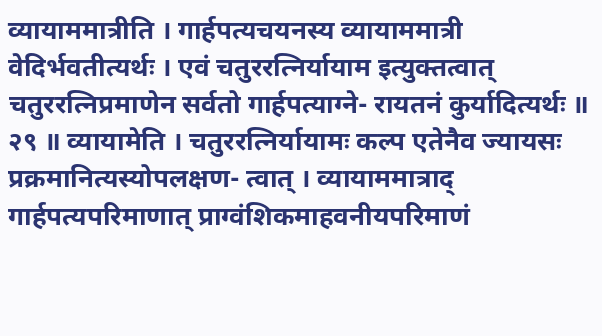व्यायाममात्रीति । गार्हपत्यचयनस्य व्यायाममात्री वेदिर्भवतीत्यर्थः । एवं चतुररत्निर्यायाम इत्युक्तत्वात् चतुररत्निप्रमाणेन सर्वतो गार्हपत्याग्ने- रायतनं कुर्यादित्यर्थः ॥ २९ ॥ व्यायामेति । चतुररत्निर्यायामः कल्प एतेनैव ज्यायसः प्रक्रमानित्यस्योपलक्षण- त्वात् । व्यायाममात्राद् गार्हपत्यपरिमाणात् प्राग्वंशिकमाहवनीयपरिमाणं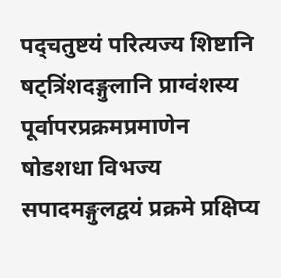पद्‌चतुष्टयं परित्यज्य शिष्टानि षट्त्रिंशदङ्गुलानि प्राग्वंशस्य पूर्वापरप्रक्रमप्रमाणेन षोडशधा विभज्य सपादमङ्गुलद्वयं प्रक्रमे प्रक्षिप्य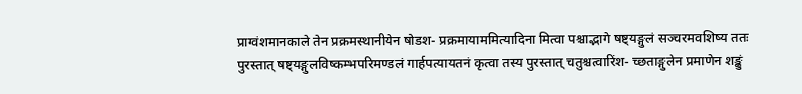प्राग्वंशमानकाले तेन प्रक्रमस्थानीयेन षोडश- प्रक्रमायाममित्यादिना मित्वा पश्चाद्भागे षष्ट्यङ्गुलं सञ्चरमवशिष्य ततः पुरस्तात् षष्ट्यङ्गुलविष्कम्भपरिमण्डलं गार्हपत्यायतनं कृत्वा तस्य पुरस्तात् चतुश्चत्वारिंश- च्छताङ्गुलेन प्रमाणेन शङ्कुं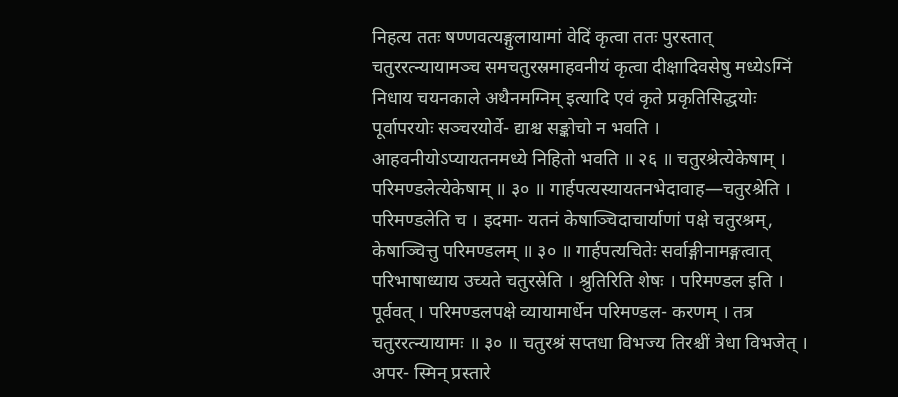निहत्य ततः षण्णवत्यङ्गुलायामां वेदिं कृत्वा ततः पुरस्तात् चतुररत्न्यायामञ्च समचतुरस्रमाहवनीयं कृत्वा दीक्षादिवसेषु मध्येऽग्निं निधाय चयनकाले अथैनमग्निम् इत्यादि एवं कृते प्रकृतिसिद्धयोः पूर्वापरयोः सञ्चरयोर्वे- द्याश्च सङ्कोचो न भवति । आहवनीयोऽप्यायतनमध्ये निहितो भवति ॥ २६ ॥ चतुरश्रेत्येकेषाम् । परिमण्डलेत्येकेषाम् ॥ ३० ॥ गार्हपत्यस्यायतनभेदावाह—चतुरश्रेति । परिमण्डलेति च । इदमा- यतनं केषाञ्चिदाचार्याणां पक्षे चतुरश्रम्, केषाञ्चित्तु परिमण्डलम् ॥ ३० ॥ गार्हपत्यचितेः सर्वाङ्गीनामङ्गत्वात् परिभाषाध्याय उच्यते चतुरस्रेति । श्रुतिरिति शेषः । परिमण्डल इति । पूर्ववत् । परिमण्डलपक्षे व्यायामार्धेन परिमण्डल- करणम् । तत्र चतुररत्न्यायामः ॥ ३० ॥ चतुरश्रं सप्तधा विभज्य तिरश्चीं त्रेधा विभजेत् । अपर- स्मिन् प्रस्तारे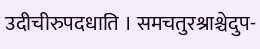उदीचीरुपदधाति । समचतुरश्राश्चेदुप-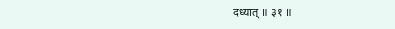दध्यात् ॥ ३१ ॥